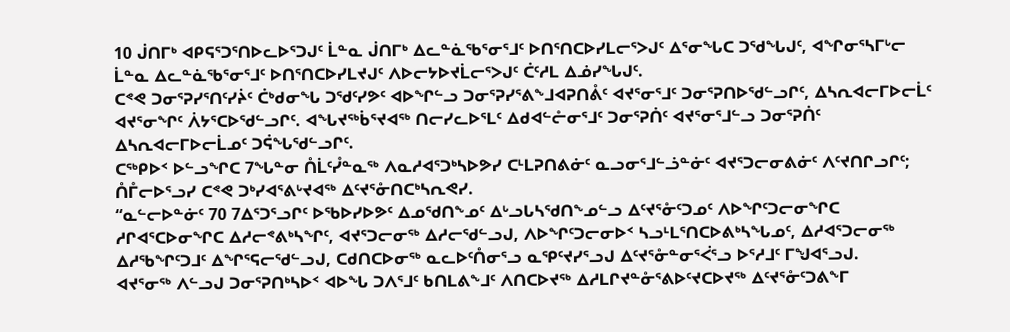10 ᒎᑎᒥᒃ ᐊᑭᕋᕐᑐᕐᑎᐅᓚᐅᕐᑐᒍᑦ ᒫᓐᓇ ᒎᑎᒥᒃ ᐃᓚᓐᓈᖃᕐᓂᕐᒧᑦ ᐅᑎᕐᑎᑕᐅᓯᒪᓕᕐᐳᒍᑦ ᐃᕐᓂᖓᑕ ᑐᖁᖓᒍᑦ, ᐊᖏᓂᕐᓴᒥᒡᓕ ᒫᓐᓇ ᐃᓚᓐᓈᖃᕐᓂᕐᒧᑦ ᐅᑎᕐᑎᑕᐅᓯᒪᔪᒍᑦ ᐱᐅᓕᔭᐅᔪᒫᓕᕐᐳᒍᑦ ᑖᑦᓱᒪ ᐃᓅᓯᖓᒍᑦ.
ᑕᕝᕙ ᑐᓂᕐᕈᓯᕐᑎᑦᓯᔩᑦ ᑖᒃᑯᓂᖓ ᑐᖁᑦᓯᕗᑦ ᐊᐅᖏᓪᓗ ᑐᓂᕐᕈᓯᕐᕕᖕᒧᐊᕈᑎᕔᑦ ᐊᔪᕐᓂᕐᒧᑦ ᑐᓂᕐᕈᑎᐅᖁᓪᓗᒋᑦ, ᐃᓴᕆᐊᓕᒥᐅᓕᒫᑦ ᐊᔪᕐᓂᖏᑦ ᐲᔭᕐᑕᐅᖁᓪᓗᒋᑦ. ᐊᖓᔪᖅᑳᕐᔪᐊᖅ ᑎᓕᓯᓚᐅᕐᒪᑦ ᐃᑯᐊᓪᓔᓂᕐᒧᑦ ᑐᓂᕐᕈᑏᑦ ᐊᔪᕐᓂᕐᒧᓪᓗ ᑐᓂᕐᕈᑏᑦ ᐃᓴᕆᐊᓕᒥᐅᓕᒫᓄᑦ ᑐᕌᖓᖁᓪᓗᒋᑦ.
ᑕᖅᑭᐅᑉ ᐅᓪᓗᖏᑕ 7ᖓᓐᓂ ᑍᒫᑦᓮᓐᓇᖅ ᐱᓇᓱᐊᕐᑐᒃᓴᐅᕗᓯ ᑕᒻᒪᕈᑎᕕᓃᑦ ᓇᓗᓂᕐᒧᓪᓘᓐᓃᑦ ᐊᔪᕐᑐᓕᓂᕕᓃᑦ ᐱᑦᔪᑎᒋᓗᒋᑦ; ᑍᒤᓕᐅᕐᓗᓯ ᑕᕝᕙ ᑐᒃᓯᐊᕐᕕᒡᔪᐊᖅ ᐃᑦᔪᕐᓁᑎᑕᒃᓴᕆᕙᓯ.
“ᓇᓪᓕᐅᓐᓃᑦ 70 7ᐃᕐᑐᕐᓗᒋᑦ ᐅᖃᐅᓯᐅᕗᑦ ᐃᓄᖁᑎᖕᓄᑦ ᐃᒡᓗᒐᓴᖁᑎᖕᓄᓪᓗ ᐃᑦᔪᕐᓁᑦᑐᓄᑦ ᐱᐅᖏᑦᑐᓕᓂᖏᑕ ᓱᒋᐊᕐᑕᐅᓂᖏᑕ ᐃᓱᓕᕝᕕᒃᓴᖏᑦ, ᐊᔪᕐᑐᓕᓂᖅ ᐃᓱᓕᖁᓪᓗᒍ, ᐱᐅᖏᑦᑐᓕᓂᐅᑉ ᓴᓗᒻᒪᕐᑎᑕᐅᕕᒃᓴᖓᓄᑦ, ᐃᓱᐊᕐᑐᓕᓂᖅ ᐃᓱᖃᖏᑦᑐᒧᑦ ᐃᖏᕐᕋᓕᖁᓪᓗᒍ, ᑕᑯᑎᑕᐅᓂᖅ ᓇᓚᐅᑦᑍᓂᕐᓗ ᓇᕿᑦᔪᓯᕐᓗᒍ ᐃᑦᔪᕐᓁᓐᓂᕐᐹᕐᓗ ᐅᕐᓱᒧᑦ ᒥᖑᐊᕐᓗᒍ.
ᐊᔪᕐᓂᖅ ᐱᓪᓗᒍ ᑐᓂᕐᕈᑎᒃᓴᐅᑉ ᐊᐅᖓ ᑐᐱᕐᒧᑦ ᑲᑎᒪᕕᖕᒧᑦ ᐱᑎᑕᐅᔪᖅ ᐃᓱᒪᒋᔪᓐᓁᕐᕕᐅᑦᔪᑕᐅᔪᖅ ᐃᑦᔪᕐᓁᑦᑐᕕᖕᒥ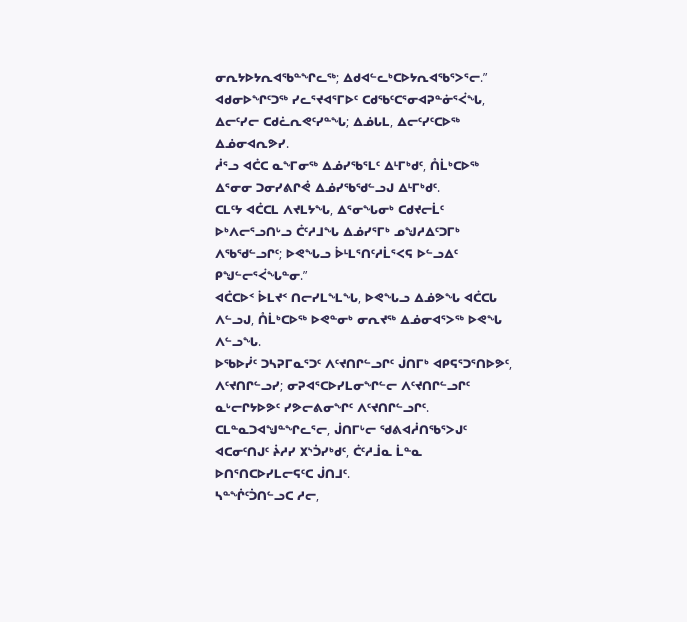ᓂᕆᔭᐅᔭᕆᐊᖃᓐᖏᓚᖅ; ᐃᑯᐊᓪᓚᒃᑕᐅᔭᕆᐊᖃᕐᐳᕐᓕ.”
ᐊᑯᓂᐅᖏᑦᑐᖅ ᓯᓚᕐᔪᐊᕐᒥᐅᑦ ᑕᑯᖃᑦᑕᕐᓂᐊᕈᓐᓃᕐᐹᖓ, ᐃᓕᑦᓯᓕ ᑕᑯᓛᕆᕙᑦᓯᓐᖓ; ᐃᓅᒐᒪ, ᐃᓕᑦᓯᑦᑕᐅᖅ ᐃᓅᓂᐊᕆᕗᓯ.
ᓲᕐᓗ ᐊᑖᑕ ᓇᖕᒥᓂᖅ ᐃᓅᓯᖃᕐᒪᑦ ᐃᒻᒥᒃᑯᑦ, ᑍᒫᒃᑕᐅᖅ ᐃᕐᓂᓂ ᑐᓂᓯᕕᒋᕚ ᐃᓅᓯᖃᖁᓪᓗᒍ ᐃᒻᒥᒃᑯᑦ.
ᑕᒪᑦᔭ ᐊᑖᑕᒪ ᐱᔪᒪᔭᖓ, ᐃᕐᓂᖓᓂᒃ ᑕᑯᔪᓕᒫᑦ ᐅᒃᐱᓕᕐᓗᑎᒡᓗ ᑖᑦᓱᒧᖓ ᐃᓅᓯᕐᒥᒃ ᓄᖑᓱᐃᑦᑐᒥᒃ ᐱᖃᖁᓪᓗᒋᑦ; ᐅᕙᖓᓗ ᐆᒻᒪᕐᑎᑦᓱᒫᕐᐸᕋ ᐅᓪᓗᐃᑦ ᑭᖑᓪᓕᕐᐹᖓᓐᓂ.”
ᐊᑖᑕᐅᑉ ᐆᒪᔪᑉ ᑎᓕᓯᒪᖕᒪᖓ, ᐅᕙᖓᓗ ᐃᓅᕗᖓ ᐊᑖᑕᒐ ᐱᓪᓗᒍ, ᑍᒫᒃᑕᐅᖅ ᐅᕙᓐᓂᒃ ᓂᕆᔪᖅ ᐃᓅᓂᐊᕐᐳᖅ ᐅᕙᖓ ᐱᓪᓗᖓ.
ᐅᖃᐅᓰᑦ ᑐᓴᕈᒥᓇᕐᑐᑦ ᐱᑦᔪᑎᒋᓪᓗᒋᑦ ᒎᑎᒥᒃ ᐊᑭᕋᕐᑐᕐᑎᐅᕗᑦ, ᐱᑦᔪᑎᒋᓪᓗᓯ; ᓂᕈᐊᕐᑕᐅᓯᒪᓂᖏᓪᓕ ᐱᑦᔪᑎᒋᓪᓗᒋᑦ ᓇᒡᓕᒋᔭᐅᕗᑦ ᓯᕗᓕᕕᓂᖏᑦ ᐱᑦᔪᑎᒋᓪᓗᒋᑦ.
ᑕᒪᓐᓇᑐᐊᖑᓐᖏᓚᕐᓕ, ᒎᑎᒥᒡᓕ ᖁᕕᐊᓲᑎᖃᕐᐳᒍᑦ ᐊᑕᓂᑦᑎᒍᑦ ᔩᓱᓯ ᙭ᔅᑑᓯᒃᑯᑦ, ᑖᑦᓱᒨᓇ ᒫᓐᓇ ᐅᑎᕐᑎᑕᐅᓯᒪᓕᕋᑦᑕ ᒎᑎᒧᑦ.
ᓴᓐᖐᑦᑑᑎᓪᓗᑕ ᓱᓕ,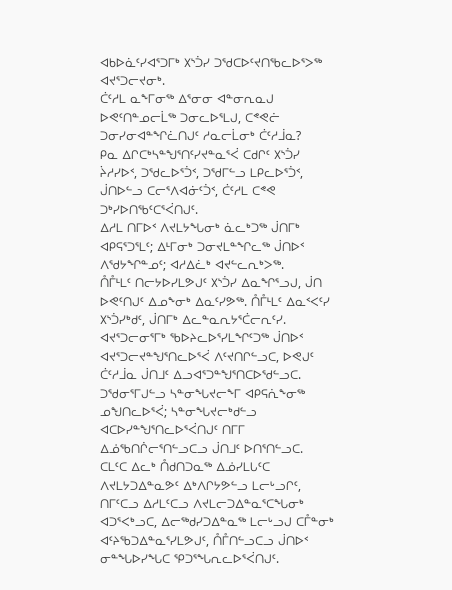ᐊᑲᐅᓈᑦᓯᐊᕐᑐᒥᒃ ᙭ᔅᑑᓯ ᑐᖁᑕᐅᑦᔪᑎᖃᓚᐅᕐᐳᖅ ᐊᔪᕐᑐᓕᔪᓂᒃ.
ᑖᑦᓱᒪ ᓇᖕᒥᓂᖅ ᐃᕐᓂᓂ ᐊᓐᓂᕆᓇᒍ ᐅᕙᑦᑎᓐᓄᓕᒫᖅ ᑐᓂᓚᐅᕐᒪᒍ, ᑕᕝᕙᓖ ᑐᓂᓯᓂᐊᓐᖏᓛᑎᒍᑦ ᓱᓇᓕᒫᓂᒃ ᑖᑦᓱᒨᓇ?
ᑭᓇ ᐃᒋᑕᒃᓴᓐᖑᕐᑎᑦᓯᔪᓐᓇᕐᐹ ᑕᑯᒋᑦ ᙭ᔅᑑᓯ ᔩᓱᓯᐅᑉ, ᑐᖁᓚᐅᕐᑑᑉ, ᑐᖁᒥᓪᓗ ᒪᑭᓚᐅᕐᑑᑉ, ᒎᑎᐅᓪᓗ ᑕᓕᕐᐱᐊᓃᑦᑑᑉ, ᑖᑦᓱᒪ ᑕᕝᕙ ᑐᒃᓯᐅᑎᖃᑦᑕᕐᐹᑎᒍᑦ.
ᐃᓱᒪ ᑎᒥᐅᑉ ᐱᔪᒪᔭᖓᓂᒃ ᓈᓚᒃᑐᖅ ᒎᑎᒥᒃ ᐊᑭᕋᕐᑐᕐᒪᑦ; ᐃᒻᒥᓂᒃ ᑐᓂᔪᒪᓐᖏᓚᖅ ᒎᑎᐅᑉ ᐱᖁᔭᖏᓐᓄᑦ; ᐊᓱᐃᓛᒃ ᐊᔪᓪᓚᕆᒃᐳᖅ.
ᑍᒤᒻᒪᑦ ᑎᓕᔭᐅᓯᒪᕗᒍᑦ ᙭ᔅᑑᓯ ᐃᓇᖏᕐᓗᒍ, ᒎᑎ ᐅᕙᑦᑎᒍᑦ ᐃᓄᖕᓂᒃ ᐃᓇᑦᓯᕗᖅ. ᑍᒤᒻᒪᑦ ᐃᓇᑉᐸᑦᓯ ᙭ᔅᑑᓯᒃᑯᑦ, ᒎᑎᒥᒃ ᐃᓚᓐᓇᕆᔭᕐᑖᓕᕆᑦᓯ.
ᐊᔪᕐᑐᓕᓂᕐᒥᒃ ᖃᐅᔨᓚᐅᕐᓯᒪᖏᑦᑐᖅ ᒎᑎᐅᑉ ᐊᔪᕐᑐᓕᔪᓐᖑᕐᑎᓚᐅᕐᐹ ᐱᑦᔪᑎᒋᓪᓗᑕ, ᐅᕙᒍᑦ ᑖᑦᓱᒨᓇ ᒎᑎᒧᑦ ᐃᓗᐊᕐᑐᓐᖑᕐᑎᑕᐅᖁᓪᓗᑕ.
ᑐᖁᓂᕐᒥᒍᓪᓗ ᓴᓐᓂᖓᔪᓕᖕᒥ ᐊᑭᕋᕇᖕᓂᖅ ᓄᖑᑎᓚᐅᕐᐹ; ᓴᓐᓂᖓᔪᓕᒃᑯᓪᓗ ᐊᑕᐅᓯᓐᖑᕐᑎᓚᐅᕐᐹᑎᒍᑦ ᑎᒥᒥ ᐃᓅᖃᑎᒌᓕᕐᑎᓪᓗᑕᓗ ᒎᑎᒧᑦ ᐅᑎᕐᑎᓪᓗᑕ.
ᑕᒪᑦᑕ ᐃᓚᒃ ᑍᑯᑎᑐᓇᖅ ᐃᓅᓯᒪᒐᑦᑕ ᐱᔪᒪᔭᑐᐃᓐᓇᕗᑦ ᐃᒃᐱᒋᔭᕗᓪᓗ ᒪᓕᒡᓗᒋᑦ, ᑎᒥᑦᑕᓗ ᐃᓱᒪᑦᑕᓗ ᐱᔪᒪᓕᑐᐃᓐᓇᕐᑕᖓᓂᒃ ᐊᑐᕐᐸᒃᓗᑕ, ᐃᓕᖅᑯᓯᑐᐃᓐᓇᖅ ᒪᓕᒡᓗᒍ ᑕᒤᓐᓂᒃ ᐊᑦᔨᖃᑐᐃᓐᓇᕐᓯᒪᕗᒍᑦ, ᑍᒤᑎᓪᓗᑕᓗ ᒎᑎᐅᑉ ᓂᓐᖓᐅᓯᖓᑕ ᕿᑐᕐᖓᕆᓚᐅᕐᐹᑎᒍᑦ.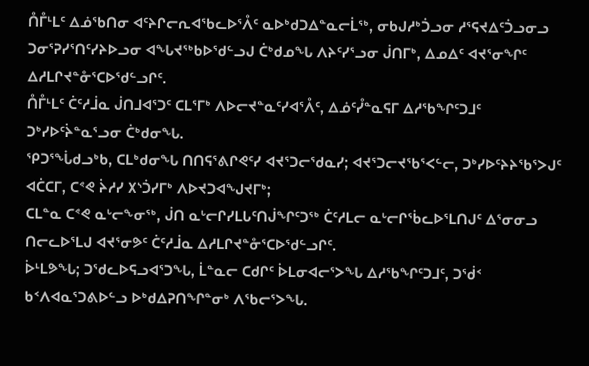ᑍᒤᒻᒪᑦ ᐃᓅᖃᑎᓂ ᐊᑦᔨᒋᓕᕆᐊᖃᓚᐅᕐᐰᑦ ᓇᐅᒃᑯᑐᐃᓐᓇᓕᒫᖅ, ᓂᑲᒍᓱᒃᑑᓗᓂ ᓱᕐᕋᔪᐃᑦᑑᓗᓂᓗ ᑐᓂᕐᕈᓯᕐᑎᑦᓯᔨᐅᓗᓂ ᐊᖓᔪᖅᑲᐅᖁᓪᓗᒍ ᑖᒃᑯᓄᖓ ᐱᔨᑦᓯᕐᓗᓂ ᒎᑎᒥᒃ, ᐃᓄᐃᑦ ᐊᔪᕐᓂᖏᑦ ᐃᓱᒪᒋᔪᓐᓁᕐᑕᐅᖁᓪᓗᒋᑦ.
ᑍᒤᒻᒪᑦ ᑖᑦᓱᒨᓇ ᒎᑎᒧᐊᕐᑐᑦ ᑕᒪᕐᒥᒃ ᐱᐅᓕᔪᓐᓇᑦᓯᐊᕐᐰᑦ, ᐃᓅᑦᓮᓐᓇᕋᒥ ᐃᓱᖃᖏᑦᑐᒧᑦ ᑐᒃᓯᐅᑦᔩᓐᓇᕐᓗᓂ ᑖᒃᑯᓂᖓ.
ᕿᑐᕐᖔᑯᓗᒃᑲ, ᑕᒪᒃᑯᓂᖓ ᑎᑎᕋᕐᕕᒋᕙᑦᓯ ᐊᔪᕐᑐᓕᖁᓇᓯ; ᐊᔪᕐᑐᓕᔪᖃᕐᐸᓪᓕ, ᑐᒃᓯᐅᑦᔨᔨᖃᕐᐳᒍᑦ ᐊᑖᑕᒥ, ᑕᕝᕙ ᔩᓱᓯ ᙭ᔅᑑᓯᒥᒃ ᐱᐅᔪᑐᐊᖑᔪᒥᒃ;
ᑕᒪᓐᓇ ᑕᕝᕙ ᓇᒡᓕᖕᓂᖅ, ᒎᑎ ᓇᒡᓕᒋᓯᒪᒐᑦᑎᒎᖏᑦᑐᖅ ᑖᑦᓱᒪᓕ ᓇᒡᓕᒋᖄᓚᐅᕐᒪᑎᒍᑦ ᐃᕐᓂᓂᓗ ᑎᓕᓚᐅᕐᒪᒍ ᐊᔪᕐᓂᕗᑦ ᑖᑦᓱᒨᓇ ᐃᓱᒪᒋᔪᓐᓁᕐᑕᐅᖁᓪᓗᒋᑦ.
ᐆᒻᒪᕗᖓ; ᑐᖁᓚᐅᕋᓗᐊᕐᑐᖓ, ᒫᓐᓇᓕ ᑕᑯᒋᑦ ᐆᒪᓂᐊᓕᕐᐳᖓ ᐃᓱᖃᖏᑦᑐᒧᑦ, ᑐᖂᑉ ᑲᑉᐱᐊᓇᕐᑐᕕᐅᓪᓗ ᐅᒃᑯᐃᕈᑎᖏᓐᓂᒃ ᐱᖃᓕᕐᐳᖓ.